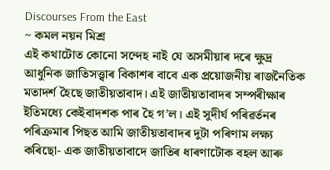Discourses From the East
~ কমল নয়ন মিশ্ৰ
এই কথাটোত কোনো সন্দেহ নাই যে অসমীয়াৰ দৰে ক্ষুদ্ৰ আধুনিক জাতিসত্ত্বাৰ বিকাশৰ বাবে এক প্ৰয়োজনীয় ৰাজনৈতিক মতাদৰ্শ হৈছে জাতীয়তাবাদ। এই জাতীয়তাবাদৰ সম্পৰীক্ষাৰ ইতিমধ্যে কেইবাদশক পাৰ হৈ গ’ল। এই সুদীৰ্ঘ পৰিৱৰ্তনৰ পৰিক্ৰমাৰ পিছত আমি জাতীয়তাবাদৰ দুটা পৰিণাম লক্ষ্য কৰিছো- এক জাতীয়তাবাদে জাতিৰ ধাৰণাটোক বহল আৰু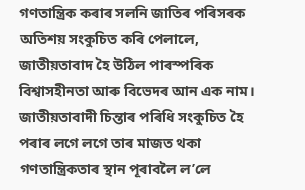গণতান্ত্ৰিক কৰাৰ সলনি জাতিৰ পৰিসৰক অতিশয় সংকুচিত কৰি পেলালে, জাতীয়তাবাদ হৈ উঠিল পাৰস্পৰিক বিশ্বাসহীনতা আৰু বিভেদৰ আন এক নাম। জাতীয়তাবাদী চিন্তাৰ পৰিধি সংকুচিত হৈ পৰাৰ লগে লগে তাৰ মাজত থকা গণতান্ত্ৰিকতাৰ স্থান পূৰাবলৈ ল’লে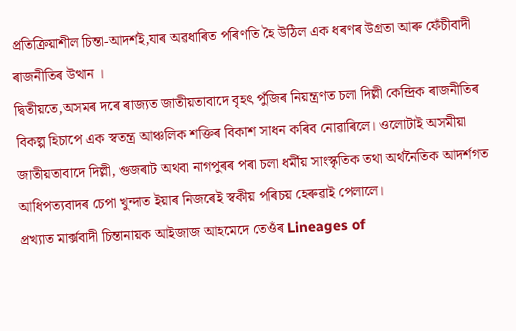প্ৰতিক্ৰিয়াশীল চিন্তা-আদৰ্শই,যাৰ অৱধাৰিত পৰিণতি হৈ উঠিল এক ধৰণৰ উগ্ৰতা আৰু ফেঁচীবাদী ৰাজনীতিৰ উত্থান ।
দ্বিতীয়তে,অসমৰ দৰে ৰাজ্যত জাতীয়তাবাদে বৃহৎ পুঁজিৰ নিয়ন্ত্ৰণত চলা দিল্লী কেন্দ্ৰিক ৰাজনীতিৰ বিকল্প হিচাপে এক স্বতন্ত্ৰ আঞ্চলিক শক্তিৰ বিকাশ সাধন কৰিব নোৱাৰিলে। ওলোটাই অসমীয়া জাতীয়তাবাদে দিল্লী, গুজৰাট অথবা নাগপুৰৰ পৰা চলা ধৰ্মীয় সাংস্কৃতিক তথা অৰ্থনৈতিক আদৰ্শগত আধিপত্যবাদৰ চেপা খুন্দাত ইয়াৰ নিজৰেই স্বকীয় পৰিচয় হেৰুৱাই পেলালে।
প্ৰখ্যাত মাৰ্ক্সবাদী চিন্তানায়ক আইজাজ আহমেদে তেওঁৰ Lineages of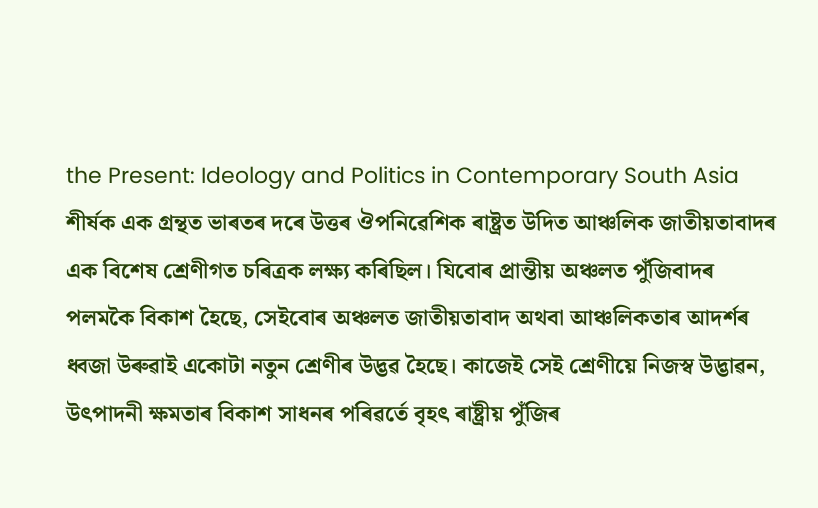the Present: Ideology and Politics in Contemporary South Asia শীৰ্ষক এক গ্ৰন্থত ভাৰতৰ দৰে উত্তৰ ঔপনিৱেশিক ৰাষ্ট্ৰত উদিত আঞ্চলিক জাতীয়তাবাদৰ এক বিশেষ শ্ৰেণীগত চৰিত্ৰক লক্ষ্য কৰিছিল। যিবোৰ প্ৰান্তীয় অঞ্চলত পুঁজিবাদৰ পলমকৈ বিকাশ হৈছে, সেইবোৰ অঞ্চলত জাতীয়তাবাদ অথবা আঞ্চলিকতাৰ আদৰ্শৰ ধ্বজা উৰুৱাই একোটা নতুন শ্ৰেণীৰ উদ্ভৱ হৈছে। কাজেই সেই শ্ৰেণীয়ে নিজস্ব উদ্ভাৱন, উৎপাদনী ক্ষমতাৰ বিকাশ সাধনৰ পৰিৱৰ্তে বৃহৎ ৰাষ্ট্ৰীয় পুঁজিৰ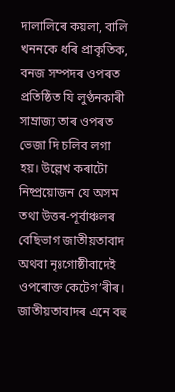দালালিৰে কয়লা, বালি খননকে ধৰি প্ৰাকৃতিক, বনজ সম্পদৰ ওপৰত প্ৰতিষ্ঠিত যি লুণ্ঠনকাৰী সাম্ৰাজ্য তাৰ ওপৰত ভেজা দি চলিব লগা হয়। উল্লেখ কৰাটো নিষ্প্ৰয়োজন যে অসম তথা উত্তৰ-পূৰ্বাঞ্চলৰ বেছিভাগ জাতীয়তাবাদ অথবা নৃঃগোষ্ঠীবাদেই ওপৰোক্ত কেটেগ’ৰীৰ। জাতীয়তাবাদৰ এনে বহু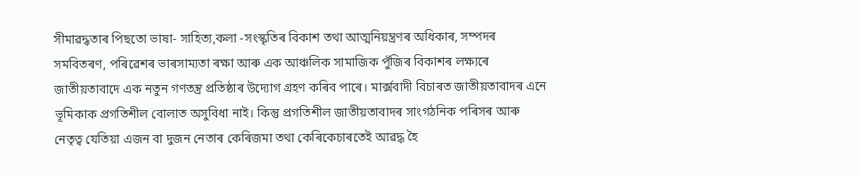সীমাৱদ্ধতাৰ পিছতো ভাষা- সাহিত্য,কলা -সংস্কৃতিৰ বিকাশ তথা আত্মনিয়ন্ত্ৰণৰ অধিকাৰ, সম্পদৰ সমবিতৰণ, পৰিৱেশৰ ভাৰসাম্যতা ৰক্ষা আৰু এক আঞ্চলিক সামাজিক পুঁজিৰ বিকাশৰ লক্ষ্যৰে জাতীয়তাবাদে এক নতুন গণতন্ত্ৰ প্ৰতিষ্ঠাৰ উদ্যোগ গ্ৰহণ কৰিব পাৰে। মাৰ্ক্সবাদী বিচাৰত জাতীয়তাবাদৰ এনে ভূমিকাক প্ৰগতিশীল বোলাত অসুবিধা নাই। কিন্তু প্ৰগতিশীল জাতীয়তাবাদৰ সাংগঠনিক পৰিসৰ আৰু নেতৃত্ব যেতিয়া এজন বা দুজন নেতাৰ কেৰিজমা তথা কেৰিকেচাৰতেই আৱদ্ধ হৈ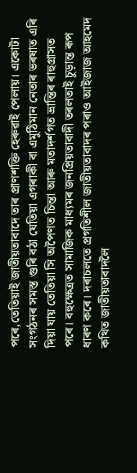পৰে,তেতিয়াই জাতীয়তাবাদে তাৰ প্ৰাণশক্তি হেৰুৱাই পেলায়। একোটা সংগঠনৰ সমস্ত গুৰি বঠা যেতিয়া এগৰাকী বা এমুঠিমান নেতাৰ ভৰষাত এৰি দিয়া যায় তেতিয়া সি অপৈণত চিন্তা আৰু মতাদৰ্শগত ভ্ৰান্তিৰ ৰাহুগ্ৰাসত পৰে। বহুক্ষেত্ৰত সামাজিক মাধ্যমৰ জনপ্ৰিয়তাবাদী তৰলতাই চুড়ান্ত ৰূপ ধাৰণ কৰে। দৰাচলতে প্ৰগতিশীল জাতীয়তাবাদৰ পৰাও আইজাজ আহমেদ কথিত জাতীয়তাবাদলৈ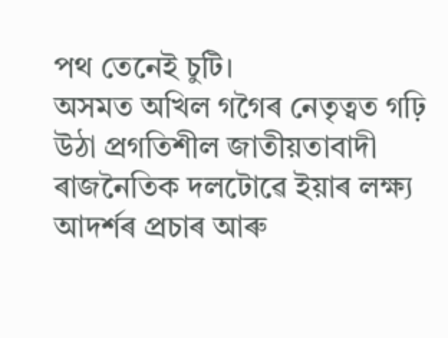পথ তেনেই চুটি।
অসমত অখিল গগৈৰ নেতৃত্বত গঢ়ি উঠা প্ৰগতিশীল জাতীয়তাবাদী ৰাজনৈতিক দলটোৱে ইয়াৰ লক্ষ্য আদৰ্শৰ প্ৰচাৰ আৰু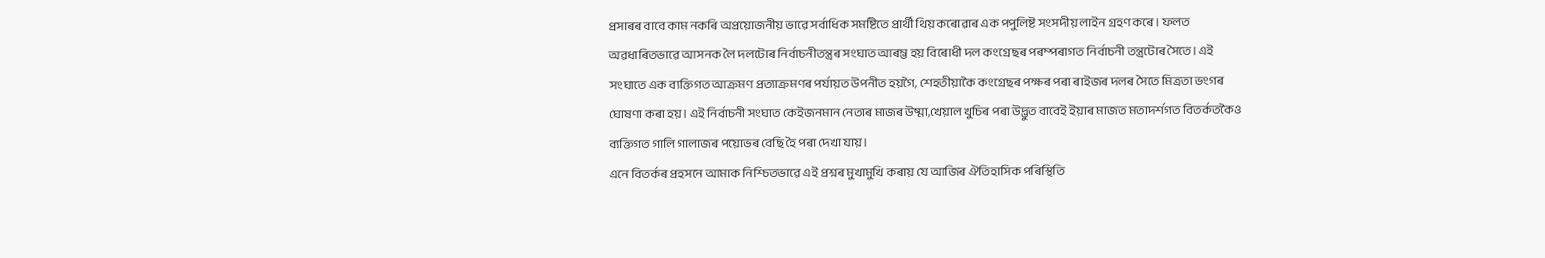প্ৰসাৰৰ বাবে কাম নকৰি অপ্ৰয়োজনীয় ভাৱে সৰ্বাধিক সমষ্টিতে প্ৰাৰ্থী থিয় কৰোৱাৰ এক পপুলিষ্ট সংসদীয় লাইন গ্ৰহণ কৰে। ফলত অৱধাৰিতভাৱে আসনক লৈ দলটোৰ নিৰ্বাচনীতন্ত্ৰৰ সংঘাত আৰম্ভ হয় বিৰোধী দল কংগ্ৰেছৰ পৰম্পৰাগত নিৰ্বাচনী তন্ত্ৰটোৰ সৈতে। এই সংঘাতে এক ব্যক্তিগত আক্ৰমণ প্ৰত্যাক্ৰমণৰ পৰ্যায়ত উপনীত হয়গৈ, শেহতীয়াকৈ কংগ্ৰেছৰ পক্ষৰ পৰা ৰাইজৰ দলৰ সৈতে মিত্ৰতা ভংগৰ ঘোষণা কৰা হয়। এই নিৰ্বাচনী সংঘাত কেইজনমান নেতাৰ মাজৰ উষ্মা,খেয়াল খুচিৰ পৰা উদ্ভুত বাবেই ইয়াৰ মাজত মতাদৰ্শগত বিতৰ্কতকৈও ব্যক্তিগত গালি গালাজৰ পয়োভৰ বেছি হৈ পৰা দেখা যায়।
এনে বিতৰ্কৰ প্ৰহসনে আমাক নিশ্চিতভাৱে এই প্ৰশ্নৰ মুখামুখি কৰায় যে আজিৰ ঐতিহাসিক পৰিস্থিতি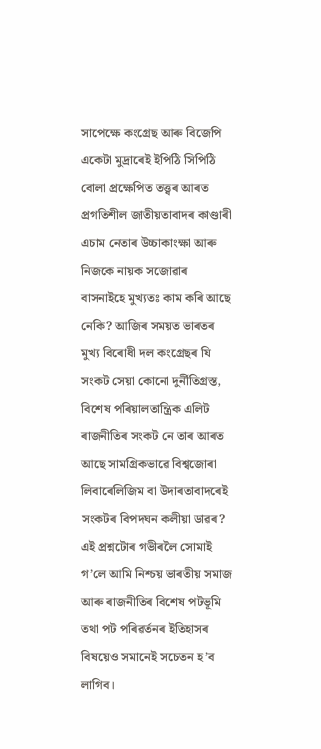সাপেক্ষে কংগ্ৰেছ আৰু বিজেপি একেটা মুদ্ৰাৰেই ইপিঠি সিপিঠি বোলা প্ৰক্ষেপিত তত্ত্বৰ আৰত প্ৰগতিশীল জাতীয়তাবাদৰ কাণ্ডাৰী এচাম নেতাৰ উচ্চাকাংক্ষা আৰু নিজকে নায়ক সজোৱাৰ বাসনাইহে মুখ্যতঃ কাম কৰি আছে নেকি? আজিৰ সময়ত ভাৰতৰ মুখ্য বিৰোধী দল কংগ্ৰেছৰ যি সংকট সেয়া কোনো দুৰ্নীতিগ্ৰস্ত, বিশেষ পৰিয়ালতান্ত্ৰিক এলিট ৰাজনীতিৰ সংকট নে তাৰ আৰত আছে সামগ্ৰিকভাৱে বিশ্বজোৰা লিবাৰেলিজিম বা উদাৰতাবাদৰেই সংকটৰ বিপদঘন কলীয়া ডাৱৰ? এই প্ৰশ্নটোৰ গভীৰলৈ সোমাই গ’লে আমি নিশ্চয় ভাৰতীয় সমাজ আৰু ৰাজনীতিৰ বিশেষ পটভূমি তথা পট পৰিৱৰ্তনৰ ইতিহাসৰ বিষয়েও সমানেই সচেতন হ’ব লাগিব।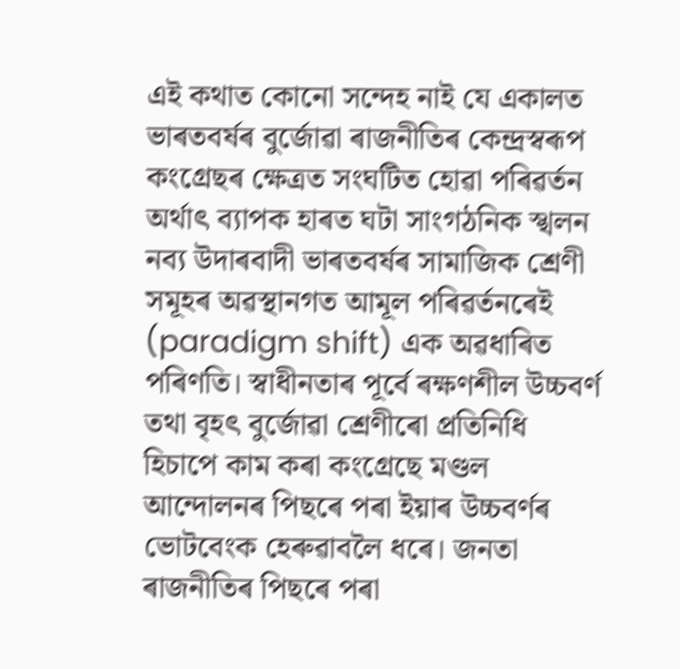এই কথাত কোনো সন্দেহ নাই যে একালত ভাৰতবৰ্ষৰ বুৰ্জোৱা ৰাজনীতিৰ কেন্দ্ৰস্বৰূপ কংগ্ৰেছৰ ক্ষেত্ৰত সংঘটিত হোৱা পৰিৱৰ্তন অৰ্থাৎ ব্যাপক হাৰত ঘটা সাংগঠনিক স্খলন নব্য উদাৰবাদী ভাৰতবৰ্ষৰ সামাজিক শ্ৰেণী সমূহৰ অৱস্থানগত আমূল পৰিৱৰ্তনৰেই (paradigm shift) এক অৱধাৰিত পৰিণতি। স্বাধীনতাৰ পূৰ্বে ৰক্ষণশীল উচ্চবৰ্ণ তথা বৃহৎ বুৰ্জোৱা শ্ৰেণীৰো প্ৰতিনিধি হিচাপে কাম কৰা কংগ্ৰেছে মণ্ডল আন্দোলনৰ পিছৰে পৰা ইয়াৰ উচ্চবৰ্ণৰ ভোটবেংক হেৰুৱাবলৈ ধৰে। জনতা ৰাজনীতিৰ পিছৰে পৰা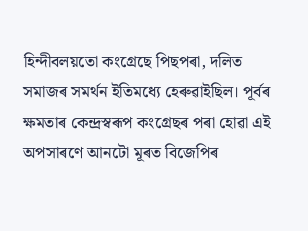হিন্দীবলয়তো কংগ্ৰেছে পিছপৰা, দলিত সমাজৰ সমৰ্থন ইতিমধ্যে হেৰুৱাইছিল। পূৰ্বৰ ক্ষমতাৰ কেন্দ্ৰস্বৰূপ কংগ্ৰেছৰ পৰা হোৱা এই অপসাৰণে আনটো মূৰত বিজেপিৰ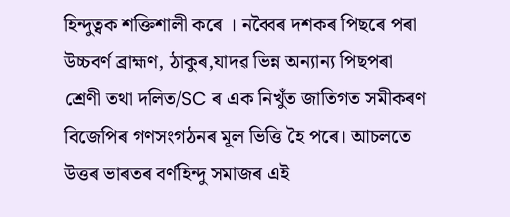হিন্দুত্বক শক্তিশালী কৰে । নব্বৈৰ দশকৰ পিছৰে পৰা উচ্চবৰ্ণ ব্ৰাহ্মণ, ঠাকুৰ,যাদৱ ভিন্ন অন্যান্য পিছপৰা শ্ৰেণী তথা দলিত/SC ৰ এক নিখুঁত জাতিগত সমীকৰণ বিজেপিৰ গণসংগঠনৰ মূল ভিত্তি হৈ পৰে। আচলতে উত্তৰ ভাৰতৰ বৰ্ণহিন্দু সমাজৰ এই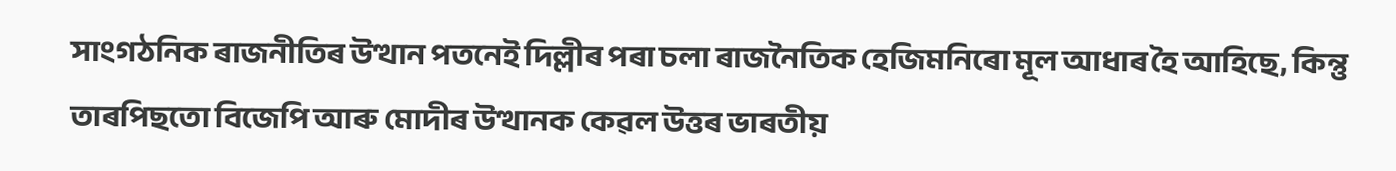সাংগঠনিক ৰাজনীতিৰ উত্থান পতনেই দিল্লীৰ পৰা চলা ৰাজনৈতিক হেজিমনিৰো মূল আধাৰ হৈ আহিছে, কিন্তু তাৰপিছতো বিজেপি আৰু মোদীৰ উত্থানক কেৱল উত্তৰ ভাৰতীয়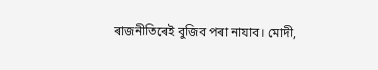ৰাজনীতিৰেই বুজিব পৰা নাযাব। মোদী,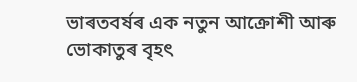ভাৰতবৰ্ষৰ এক নতুন আক্ৰোশী আৰু ভোকাতুৰ বৃহৎ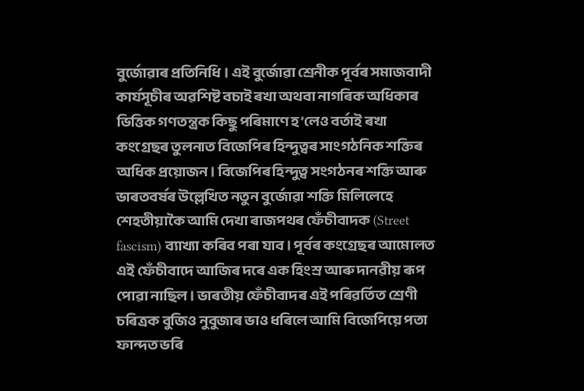বুৰ্জোৱাৰ প্ৰতিনিধি। এই বুৰ্জোৱা শ্ৰেনীক পূৰ্বৰ সমাজবাদী কাৰ্যসূচীৰ অৱশিষ্ট বচাই ৰখা অথবা নাগৰিক অধিকাৰ ভিত্তিক গণতন্ত্ৰক কিছু পৰিমাণে হ’লেও বৰ্তাই ৰখা কংগ্ৰেছৰ তুলনাত বিজেপিৰ হিন্দুত্বৰ সাংগঠনিক শক্তিৰ অধিক প্ৰয়োজন। বিজেপিৰ হিন্দুত্ব সংগঠনৰ শক্তি আৰু ভাৰতবৰ্ষৰ উল্লেখিত নতুন বুৰ্জোৱা শক্তি মিলিলেহে শেহতীয়াকৈ আমি দেখা ৰাজপথৰ ফেঁচীবাদক (Street fascism) ব্যাখ্যা কৰিব পৰা যাব। পূৰ্বৰ কংগ্ৰেছৰ আমোলত এই ফেঁচীবাদে আজিৰ দৰে এক হিংস্ৰ আৰু দানৱীয় ৰূপ পোৱা নাছিল। ভাৰতীয় ফেঁচীবাদৰ এই পৰিৱৰ্তিত শ্ৰেণী চৰিত্ৰক বুজিও নুবুজাৰ ভাও ধৰিলে আমি বিজেপিয়ে পতা ফান্দত ভৰি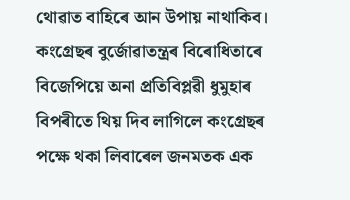থোৱাত বাহিৰে আন উপায় নাথাকিব।
কংগ্ৰেছৰ বুৰ্জোৱাতন্ত্ৰৰ বিৰোধিতাৰে বিজেপিয়ে অনা প্ৰতিবিপ্লৱী ধুমুহাৰ বিপৰীতে থিয় দিব লাগিলে কংগ্ৰেছৰ পক্ষে থকা লিবাৰেল জনমতক এক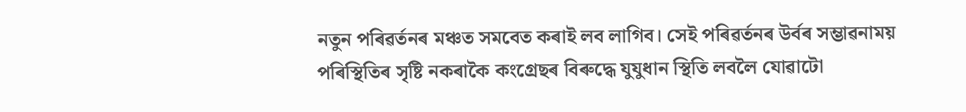নতুন পৰিৱৰ্তনৰ মঞ্চত সমবেত কৰাই লব লাগিব। সেই পৰিৱৰ্তনৰ উৰ্বৰ সম্ভাৱনাময় পৰিস্থিতিৰ সৃষ্টি নকৰাকৈ কংগ্ৰেছৰ বিৰুদ্ধে যুযুধান স্থিতি লবলৈ যোৱাটো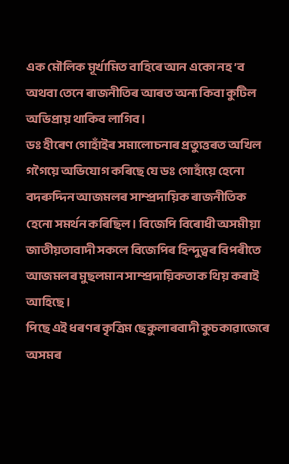এক মৌলিক মূৰ্খামিত বাহিৰে আন একো নহ’ব অথবা তেনে ৰাজনীতিৰ আৰত অন্য কিবা কুটিল অভিপ্ৰায় থাকিব লাগিব।
ডঃ হীৰেণ গোহাঁইৰ সমালোচনাৰ প্ৰত্যুত্তৰত অখিল গগৈয়ে অভিযোগ কৰিছে যে ডঃ গোহাঁয়ে হেনো বদৰুদ্দিন আজমলৰ সাম্প্ৰদায়িক ৰাজনীতিক হেনো সমৰ্থন কৰিছিল। বিজেপি বিৰোধী অসমীয়া জাতীয়তাবাদী সকলে বিজেপিৰ হিন্দুত্বৰ বিপৰীতে আজমলৰ মুছলমান সাম্প্ৰদায়িকতাক থিয় কৰাই আহিছে।
পিছে এই ধৰণৰ কৃত্ৰিম ছেকুলাৰবাদী কুচকাৱাজেৰে অসমৰ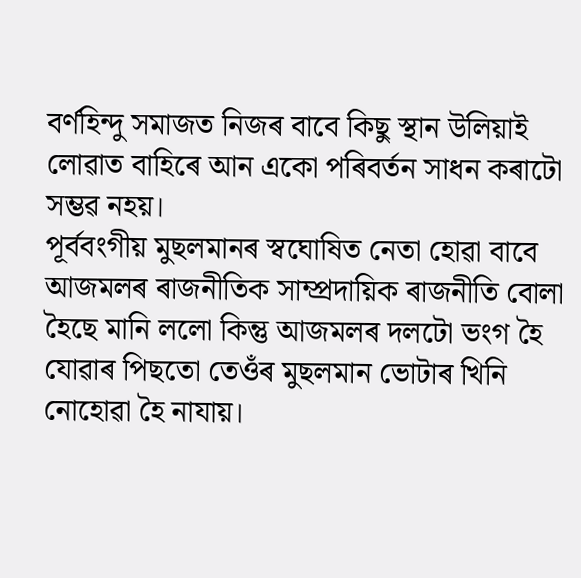বৰ্ণহিন্দু সমাজত নিজৰ বাবে কিছু স্থান উলিয়াই লোৱাত বাহিৰে আন একো পৰিবৰ্তন সাধন কৰাটো সম্ভৱ নহয়।
পূৰ্ববংগীয় মুছলমানৰ স্বঘোষিত নেতা হোৱা বাবে আজমলৰ ৰাজনীতিক সাম্প্ৰদায়িক ৰাজনীতি বোলা হৈছে মানি ললো কিন্তু আজমলৰ দলটো ভংগ হৈ যোৱাৰ পিছতো তেওঁৰ মুছলমান ভোটাৰ খিনি নোহোৱা হৈ নাযায়।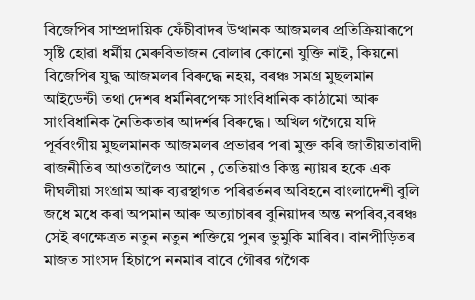বিজেপিৰ সাম্প্ৰদায়িক ফেঁচীবাদৰ উত্থানক আজমলৰ প্ৰতিক্ৰিয়াৰূপে সৃষ্টি হোৱা ধৰ্মীয় মেৰুবিভাজন বোলাৰ কোনো যুক্তি নাই, কিয়নো বিজেপিৰ যুদ্ধ আজমলৰ বিৰুদ্ধে নহয়, বৰঞ্চ সমগ্ৰ মুছলমান আইডেন্টী তথা দেশৰ ধৰ্মনিৰপেক্ষ সাংবিধানিক কাঠামো আৰু সাংবিধানিক নৈতিকতাৰ আদৰ্শৰ বিৰুদ্ধে। অখিল গগৈয়ে যদি পূৰ্ববংগীয় মুছলমানক আজমলৰ প্ৰভাৱৰ পৰা মুক্ত কৰি জাতীয়তাবাদী ৰাজনীতিৰ আওতালৈও আনে , তেতিয়াও কিন্তু ন্যায়ৰ হকে এক দীঘলীয়া সংগ্ৰাম আৰু ব্যৱস্থাগত পৰিৱৰ্তনৰ অবিহনে বাংলাদেশী বুলি জধে মধে কৰা অপমান আৰু অত্যাচাৰৰ বুনিয়াদৰ অন্ত নপৰিব,বৰঞ্চ সেই ৰণক্ষেত্ৰত নতুন নতুন শক্তিয়ে পুনৰ ভুমুকি মাৰিব। বানপীড়িতৰ মাজত সাংসদ হিচাপে ননমাৰ বাবে গৌৰৱ গগৈক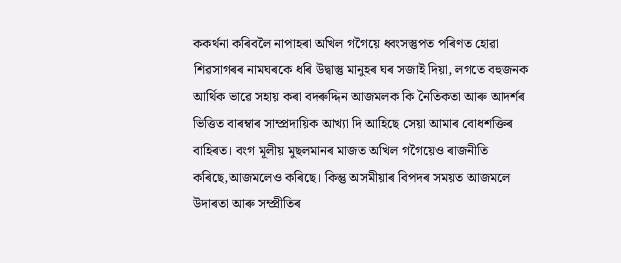ককৰ্থনা কৰিবলৈ নাপাহৰা অখিল গগৈয়ে ধ্বংসস্তুপত পৰিণত হোৱা শিৱসাগৰৰ নামঘৰকে ধৰি উদ্বাস্তু মানুহৰ ঘৰ সজাই দিয়া, লগতে বহুজনক আৰ্থিক ভাৱে সহায় কৰা বদৰুদ্দিন আজমলক কি নৈতিকতা আৰু আদৰ্শৰ ভিত্তিত বাৰম্বাৰ সাম্প্ৰদায়িক আখ্যা দি আহিছে সেয়া আমাৰ বোধশক্তিৰ বাহিৰত। বংগ মূলীয় মুছলমানৰ মাজত অখিল গগৈয়েও ৰাজনীতি কৰিছে,আজমলেও কৰিছে। কিন্তু অসমীয়াৰ বিপদৰ সময়ত আজমলে উদাৰতা আৰু সম্প্ৰীতিৰ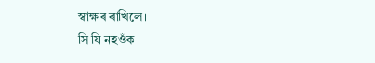স্বাক্ষৰ ৰাখিলে।
সি যি নহওঁক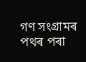গণ সংগ্ৰামৰ পথৰ পৰা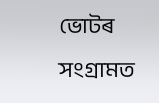ভোটৰ সংগ্ৰামত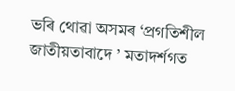ভৰি থোৱা অসমৰ ‘প্ৰগতিশীল জাতীয়তাবাদে ’ মতাদৰ্শগত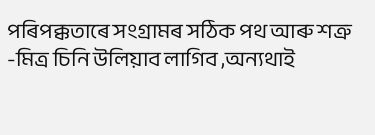পৰিপক্কতাৰে সংগ্ৰামৰ সঠিক পথ আৰু শত্ৰু -মিত্ৰ চিনি উলিয়াব লাগিব ,অন্যথাই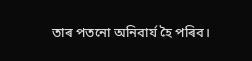তাৰ পতনো অনিবাৰ্য হৈ পৰিব।